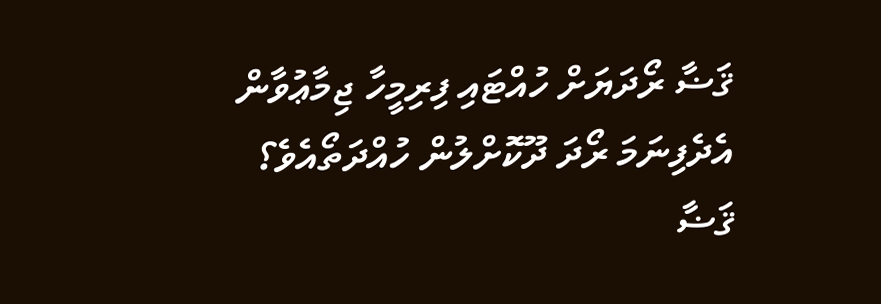ޤަޟާ ރޯދަޔަށް ހުއްޓައި ފިރިމީހާ ޖިމާޢުވާން އެދެފިނަމަ ރޯދަ ދޫކޮށްލުން ހުއްދަތޯއެވެ؟
ޤަޟާ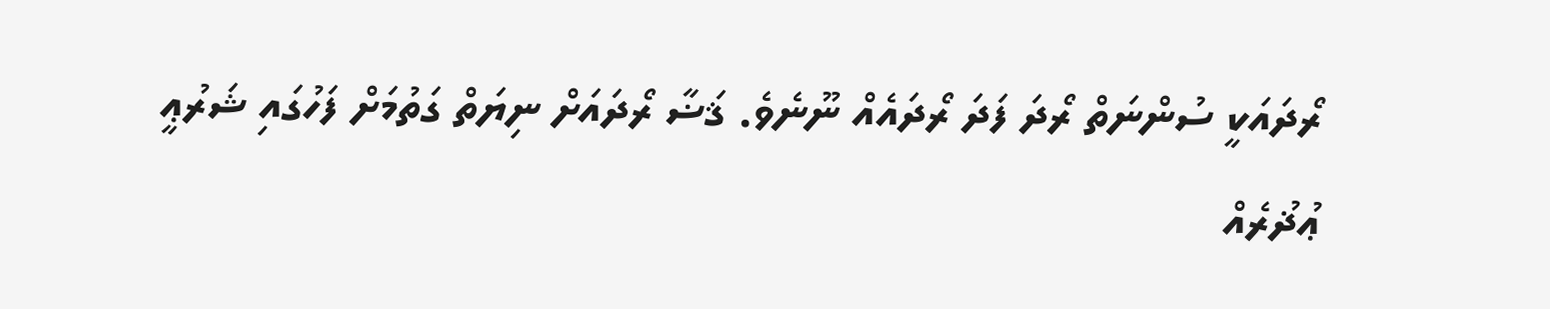ރޯދައަކީ ސުންނަތް ރޯދަ ފަދަ ރޯދައެއް ނޫނެވެ. ޤަޟާ ރޯދައަށް ނިޔަތް ގަތުމަށް ފަހުގައި ޝަރުޢީ ޢުޛުރެއް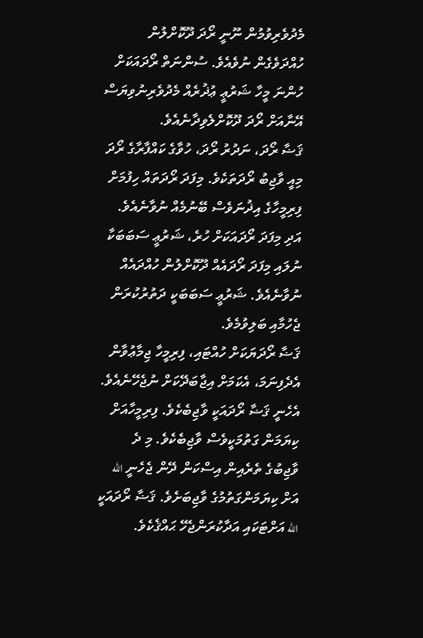މެދުވެރިވުމުން ނޫނީ ރޯދަ ދޫކޮށްލުން ހުއްދަވެގެން ނުވެއެވެ. ސުންނަތް ރޯދައަކަށް ހުންނަ މީހާ ޝަރުޢީ ޢުޛުރެއް މެދުވެރިނުވިޔަސް އޭނާއަށް ރޯދަ ދޫކޮށްލެވިދާނެއެވެ.
ޤަޟާ ރޯދަ، ނަދުރު ރޯދަ، ހުވާގެ ކައްފާރާގެ ރޯދަ މިއީ ވާޖިބު ރޯދަތަކެވެ. މިފަދަ ރޯދަތައް ހިފުމަށް ފިރިމީހާގެ އިޛުނަވެސް ބޭނުމެއް ނުވާނެއެވެ. އަދި މިފަދަ ރޯދައަކަށް ހުރެ، ޝަރުޢީ ސަބަބަކާ ނުލައި މިފަދަ ރޯދައެއް ދޫކޮށްލުން ހުއްދައެއް ނުވާނެއެވެ. ޝަރުޢީ ސަބަބަކީ ދަތުރުކުރަން ޖެހުމާއި ބަލިވުމެވެ.
ޤަޟާ ރޯދަޔަކަށް ހުއްޓައި، ފިރިމީހާ ޖިމާޢުވާން އެދެފިނަމަ، އެކަމަށް އިޖާބަދޭކަށް ނުޖެހޭނެއެވެ. އެހެނީ ޤަޟާ ރޯދައަކީ ވާޖިބެކެވެ. ފިރިމީހާއަށް ކިޔަމަން ގަތުމަކީވެސް ވާޖިބެކެވެ. މި ދެ ވާޖިބުގެ ތެރެއިން އިސްކަން ދޭން ޖެހެނީ الله އަށް ކިޔަމަންގަތުމުގެ ވާޖިބަށެވެ. ޤަޟާ ރޯދައަކީ الله އަށްޓަކައި އަދާކުރަންޖެހޭ ޙައްޤެކެވެ.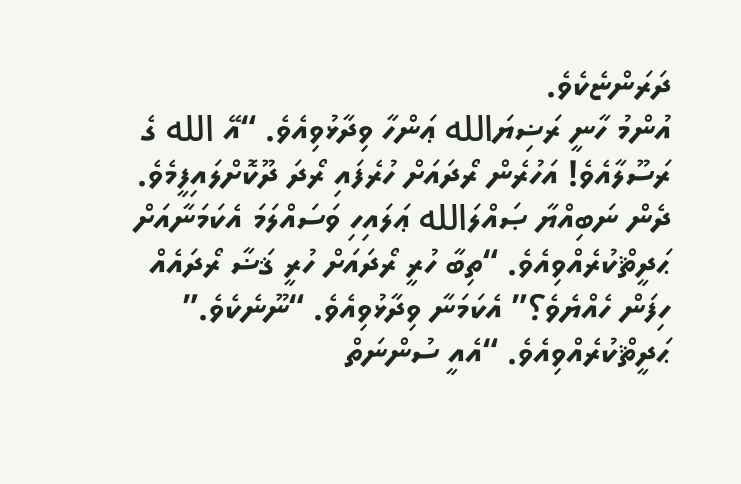ދަރަންޏެކެވެ.
އުންމު ހާނީ ރަޟިޔަالله ޢަންހާ ވިދާޅުވިއެވެ. “އޭ الله ގެ ރަސޫލާއެވެ! އަހުރެން ރޯދައަށް ހުރެފައި ރޯދަ ދޫކޮށްލައިފީމެވެ. ދެން ނަބިއްޔާ ޞައްލަالله ޢަލައިހި ވަސައްލަމަ އެކަމަނާއަށް ޙަދީޘްކުރެއްވިއެވެ. “ތިބާ ހުރީ ރޯދައަށް ހުރީ ޤަޟާ ރޯދައެއް ހިފަން ހެއްޔެވެ؟” އެކަމަނާ ވިދާޅުވިއެވެ. “ނޫނެކެވެ.” ޙަދީޘްކުރެއްވިއެވެ. “އެއީ ސުންނަތް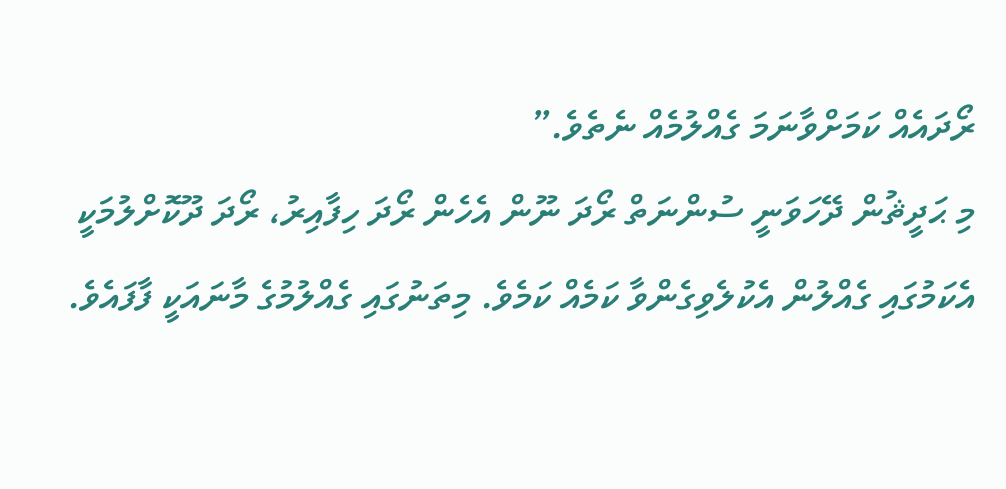ރޯދައެއް ކަމަށްވާނަމަ ގެއްލުމެއް ނެތެވެ.”
މި ޙަދީޘުން ދޭހަވަނީ ސުންނަތް ރޯދަ ނޫން އެހެން ރޯދަ ހިފާއިރު، ރޯދަ ދޫކޮށްލުމަކީ އެކަމުގައި ގެއްލުން އެކުލެވިގެންވާ ކަމެއް ކަމެވެ. މިތަނުގައި ގެއްލުމުގެ މާނައަކީ ފާފައެވެ.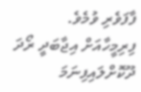ފާފަވެރި ވުމެވެ.
ފިރިމީހާއަށް އިޖާބަދީ ރޯދަ ދޫކޮށްލައިފިނަމަ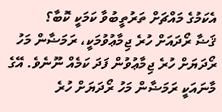އެކަމުގެ މައްޗަށް ތަރުތީބުވާ ކަމަކީ ކޮބާ؟
ޤަޟާ ރޯދައަށް ހުރެ ޖިމާޢުވުމަކީ، ރަމަޟާން މަހު ރޯދަޔަށް ހުރެ ޖިމާޢުވުން ފަދަ ކަމެއް ނޫނެވެ. އޭގެ މާނައަކީ ރަމަޟާން މަހު ރޯދަޔަށް ހުރެ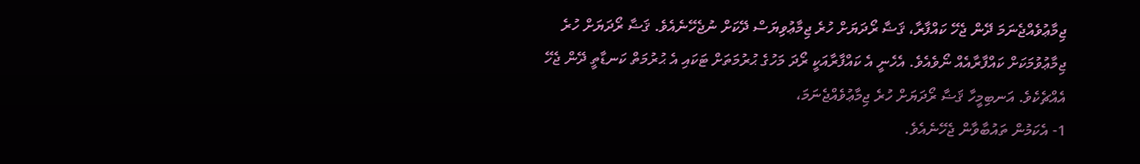ޖިމާޢުވެއްޖެނަމަ ދޭން ޖެހޭ ކައްފާރާ، ޤަޟާ ރޯދަޔަށް ހުރެ ޖިމާޢުވިޔަސް ދޭކަށް ނުޖެހޭނެއެވެ. ޤަޟާ ރޯދަޔަށް ހުރެ ޖިމާޢުވުމަކަށް ކައްފާރާއެއް ނޯވެއެވެ. އެހެނީ އެ ކައްފާރާއަކީ ރޯދަ މަހުގެ ޙުރުމަތަށް ޓަކައި އެ ޙުރުމަތް ކަނޑާތީ ދޭން ޖެހޭ އެއްޗެކެވެ. އަނބިމީހާ ޤަޟާ ރޯދަޔަށް ހުރެ ޖިމާޢުވެއްޖެނަމަ،
1- އެކަމުން ތައުބާވާން ޖެހޭނެއެވެ.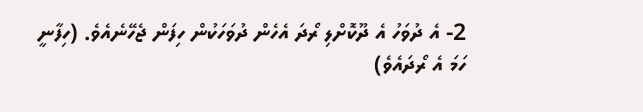2- އެ ދުވަހު އެ ދޫކޮށްލި ރޯދަ އެހެން ދުވަހަކުން ހިފަން ޖެހޭނެއެވެ. (ހިފާނީ ހަމަ އެ ރޯދައެވެ)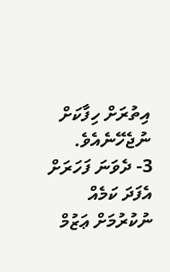އިތުރަށް ހިފާކަށް ނުޖެހޭނެއެވެ.
3- ދެވަނަ ފަހަރަށް އެފަދަ ކަމެއް ނުކުރުމަށް ޢަޒުމް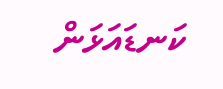ކަނޑައަޅަން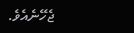ޖެހޭނެއެވެ.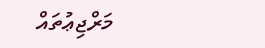މަރްޖިޢުތައް